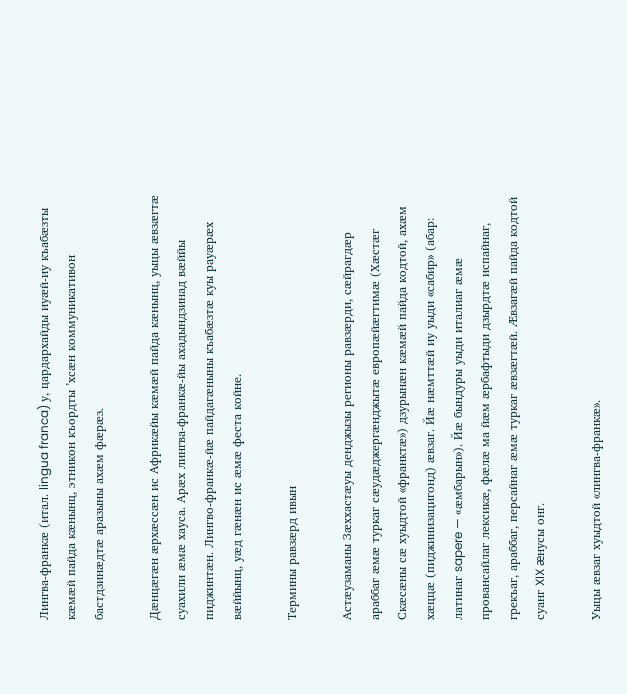Лингва-франкæ (итал. lingua franca) у, цардархайды иуæй-иу къабæзты кæмæй пайда кæнынц, этникон къордты ’хсæн коммуникативон бастдзинæдтæ аразыны ахæм фæрæз.

Дæнцæгæн æрхæссæн ис Африкæйы кæмæй пайда кæнынц, уыцы æвзæгтæ суахили æмæ хауса. Арæх лингва-франкæ-йы ахадындзинад вæййы пиджинтæн. Лингво-франкæ-йæ пайдагæныны къабæзтæ куы рауæрæх вæййынц, уæд гæнæн ис æмæ феста койне.

Термины равзæрд ивын

Астæузаманы Зæххастæуы денджызы регионы равзæрди, сæйрагдæр араббаг æмæ туркаг сæудæджергæнджытæ европæйæгтимæ (Хæстæг Скæсæны сæ хуыдтой «франктæ») дзурынæн кæмæй пайда кодтой, ахæм хæццæ (пиджинизацигонд) æвзаг. Йæ нæмттæй иу уыди «сабир» (абар: латинаг sapere — «æмбарын»). Йæ бындуры уыди италиаг æмæ провансайлаг лексикæ, фæлæ ма йæм æрбафтыди дзырдтæ испайнаг, грекъаг, араббаг, персайнаг æмæ туркаг æвзæгтæй. Æвзагæй пайда кодтой суанг XIX æнусы онг.

Уыцы æвзаг хуыдтой «лингва-франкæ».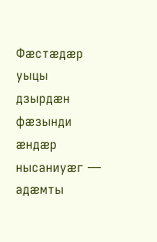Фæстæдæр уыцы дзырдæн фæзынди æндæр нысаниуæг — адæмты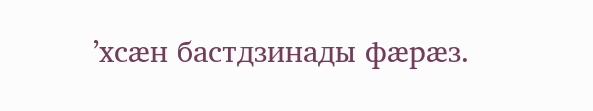’хсæн бастдзинады фæрæз.